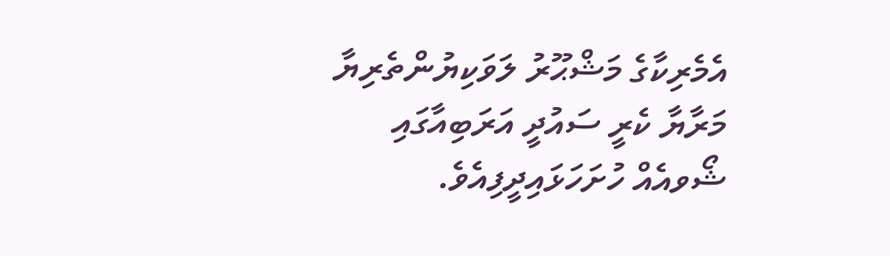އެމެރިކާގެ މަޝްޙޫރު ލަވަކިޔުންތެރިޔާ މަރާޔާ ކެރީ ސައުދީ އަރަބިއާގައި ޝޯވއެއް ހުށަހަޅައިދީފިއެވެ.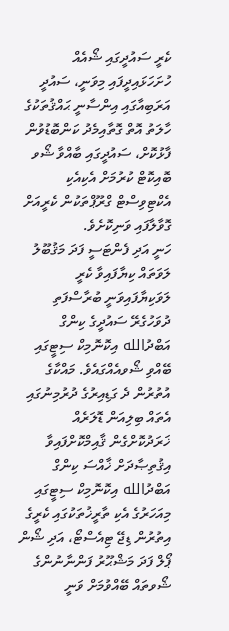ކެރީ ސައުދީގައި ޝޯއެއް ހުށަހަޅައިދީފައި މިވަނީ، ސައުދީ އަރަބިއާގައި އިންސާނީ ޙައްޤުތަކުގެ ހާލަތު އޮތް ގޮތާއިމެދު ކަންބޮޑުވުން ފާޅުކޮށް، ސައުދީގައި ބާއްވާ ޝޯވ ބޮއިކޮޓް ކުރުމަށް އެކިއެކި އެކްޓިވިސްޓް ގްރޫޕްތަކުން ކެރީއަށް ގޮވާލާފައި ވަނިކޮށެވެ.
ހަނީ އަދި ފެންޓަސީ ފަދަ މަޤުބޫލު ލަވަތައް ކިޔާފައިވާ ކެރީ ލަވަކިޔާފައިވަނީ ބުރާސްފަތި ދުވަހުގެރޭ ސައުދީގެ ކިންގް އަބްދުالله އިކޮނޮމިކް ސިޓީގައި ބޭއްވި ޝޯވއެއްގައެވެ. މައްކާގެ އުތުރުން ދެ ގަޑިއިރުގެ ދުރުމިނުގައި އެތައް ބިލިއަން ޑޮލަރެއް ޚަރަދުކޮށްގެން ޤާއިމްކޮށްފައިވާ އިޤުތިޞާދަށް ޚާއްސަ ކިންގް އަބްދުالله އިކޮނޮމިކް ސިޓީގައި މިއަހަރުގެ އެކި ތާރީޚުތަކުގައި ކެރީގެ އިތުރުން ޑިޖޭ ޓިއެސްޓޯ، އަދި ޝޯން ޕޯލް ފަދަ މަޝްޙޫރު ފަންނާނުންގެ ޝޯވތައް ބޭއްވުމަށް ވަނީ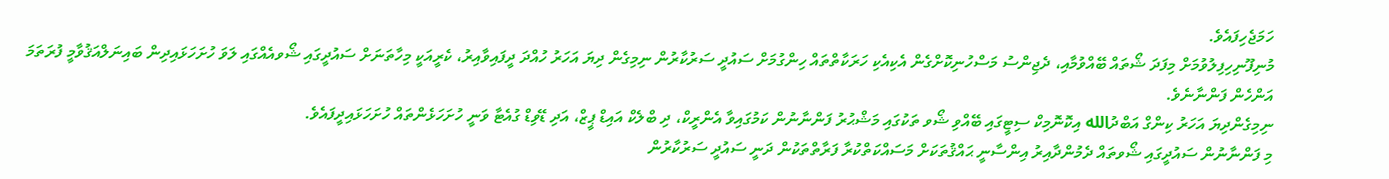ހަމަޖެހިފައެވެ.
މުނިފޫނިހިފިލުވުމަށް މިފަދަ ޝޯތައް ބޭއްވުމާއި، ދެޖިންސު މަސްހުނިކޮށްގެން އެކިއެކި ހަރަކާތްތައް ހިންގުމަށް ސައުދީ ސަރުކާރުން ނިމިގެން ދިޔަ އަހަރު ހުއްދަ ދީފައިވާއިރު، ކެރީއަކީ މިހާތަނަށް ސައުދީގައި ޝޯވއެއްގައި ލަވަ ހުށަހަޅައިދިން ބައިނަލްއަޤުވާމީ ފުރަތަމަ އަންހެން ފަންނާނެވެ.
ނިމިގެންދިޔަ އަހަރު ކިންގް އަބްދުالله އިކޮނޮމިކް ސިޓީގައި ބޭއްވި ޝޯވ ތަކުގައި މަޝްޙުރު ފަންނާނުން ކަމުގައިވާ އެންރީކް، ދި ބްލެކް އައިޑް ޕީޒް، އަދި ޑޭވިޑް ގުއެޓާ ވަނީ ހުށަހަޅެންތައް ހުށަހަޅައިދީފައެވެ.
މި ފަންނާނުން ސައުދީގައި ޝޯވތައް ދެމުންދާއިރު އިންސާނީ ޙައްޤުތަކަށް މަސައްކަތްކުރާ ފަރާތްތަކުން ދަނީ ސައުދީ ސަރުކާރުން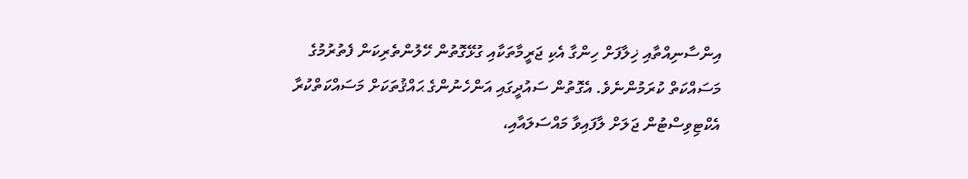އިންސާނިއްތާއި ޚިލާފަށް ހިންގާ އެކި ޖަރީމާތަކާއި ގުޅޭގޮތުން ހޭލުންތެރިކަން ފެތުރުމުގެ މަސައްކަތް ކުރަމުންނެވެ. އެގޮތުން ސައުދީގައި އަންހެނުންގެ ޙައްޤުތަކަށް މަސައްކަތްކުރާ އެކްޓިވިސްޓުން ޖަލަށް ލާފައިވާ މައްސަލައާއި،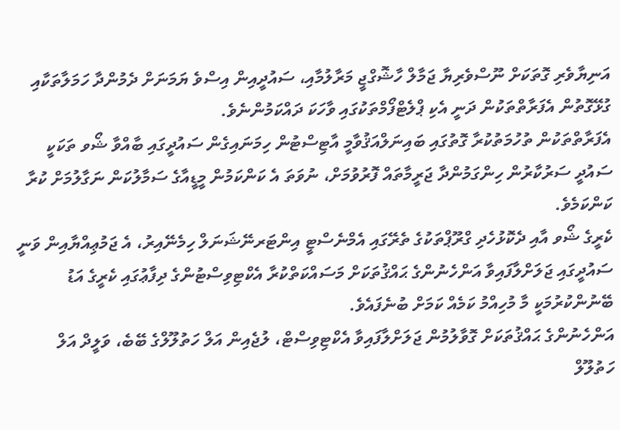އަނިޔާވެރި ގޮތަކަށް ނޫސްވެރިޔާ ޖަމާލް ހާޝޮގްޖީ މަރާލުމާއި، ސައުދީއިން އިސްވެ ޔަމަނަށް ދެމުންދާ ހަމަލާތަކާއި ގުޅޭގޮތުން އެފަރާތްތަކުން ދަނީ އެކި ޕްލެޓްފޯމްތަކުގައި ވާހަކަ ދައްކަމުންނެވެ.
އެފަރާތްތަކުން ތުހުމަތުކުރާ ގޮތުގައި ބައިނަލްއަޤުވާމީ އާޓިސްޓުން ހިމަނައިގެން ސައުދީގައި ބާއްވާ ޝޯވ ތަކަކީ ސައުދީ ސަރުކާރުން ހިންގަމުންދާ ޖަރީމާތައް ފޮރުވުމަށް، ނުވަތަ އެ ކަންކަމުން މީޑީއާގެ ސަމާލުކަން ނަގާލުމަށް ކުރާ ކަންކަމެވެ.
ކެރީގެ ޝޯވ އާއި ދެކޮޅުހެދި ގްރޫޕްތަކުގެ ތެރޭގައި އެމްނެސްޓީ އިންޓަރނޭޝަނަލް ހިމެނޭއިރު، އެ ޖަމުޢިއްޔާއިން ވަނީ ސައުދީގައި ޖަލަށްލާފައިވާ އަންހެނުންގެ ޙައްޤުތަކަށް މަސައްކަތްކުރާ އެކްޓިވިސްޓުންގެ ދިފާޢުގައި ކެރީގެ އަޑު ބޭނުންކުރުމަކީ މާ މުހިއްމު ކަމެއް ކަމަށް ބުނެފައެވެ.
އަންހެނުންގެ ޙައްޤުތަކަށް ގޮވާލުމުން ޖަލަށްލާފައިވާ އެކްޓިވިސްޓް، ލުޖެއިން އަލް ހަތުލޫލްގެ ބޭބެ، ވަލީދް އަލް ހަތުލޫލް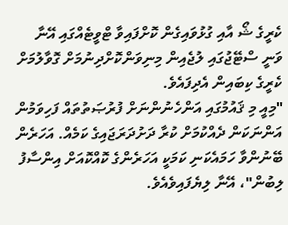ކެރީގެ ޝޯ އާއި ގުޅުވައިގެން ކޮށްފައިވާ ޓްވީޓެއްގައި އޭނާ ވަނީ ސްޓޭޖުގައި ލުޖެއިން މިނިވަންކޮށްދިނުމަށް ގޮވާލުމަށް ކެރީގެ ކިބައިން އެދިފައެވެ.
"މިއީ މި ޤައުމުގައި އަންހެނުންނަށް ފުރުޞަތުތައް ފަހިވަމުން އަންނަކަން ދެއްކުމަށް ކުރާ ދަށުދަރަޖައިގެ ކަމެއް. އަހަރެން ބޭނުންވާ ހަމައެކަނި ކަމަކީ އަހަރެންގެ ކޮއްކޮއަށް އިންސާފު ލިބުން"، އޭނާ ލިޔެފައިވެއެވެ.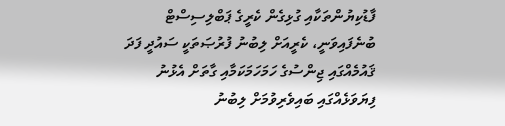ފާޑުކިޔުންތަކާއި ގުޅިގެން ކެރީގެ ޕަބްލިސިސްޓް ބުނެފައިވަނީ، ކެރީއަށް ލިބުނު ފުރުޞަތަކީ ސައުދީ ފަދަ ޤައުމެއްގައި ޖިންސުގެ ހަމަހަމަކަމާއި ގާތަށް އެޅުނު ފިޔަވަޅެއްގައި ބައިވެރިވުމަށް ލިބުނު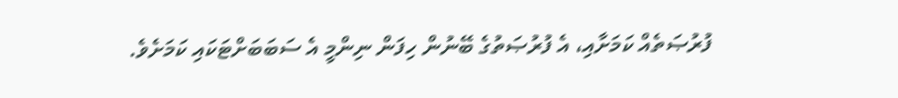ފުރުޞަތެއް ކަމަށާއި، އެ ފުރުޞަތުގެ ބޭނުން ހިފަން ނިންމީ އެ ސަބަބަށްޓަކައި ކަމަށެވެ.